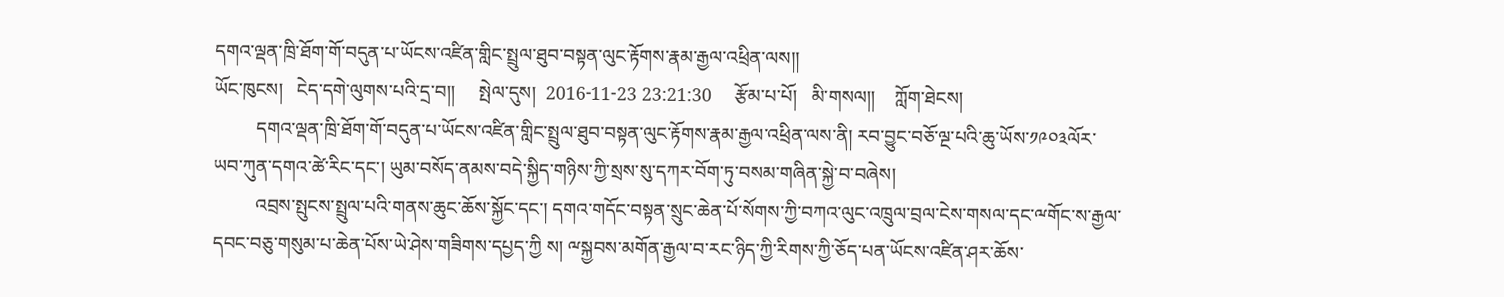དགའ་ལྡན་ཁྲི་ཐོག་གོ་བདུན་པ་ཡོངས་འཛིན་གླིང་སྤྲུལ་ཐུབ་བསྟན་ལུང་རྟོགས་རྣམ་རྒྱལ་འཕྲིན་ལས།།
ཡོང་ཁུངས།   ངེད་དགེ་ལུགས་པའི་དྲ་བ།།     སྤེལ་དུས།  2016-11-23 23:21:30     རྩོམ་པ་པོ།   མི་གསལ།།    ཀློག་ཐེངས།
         དགའ་ལྡན་ཁྲི་ཐོག་གོ་བདུན་པ་ཡོངས་འཛིན་གླིང་སྤྲུལ་ཐུབ་བསྟན་ལུང་རྟོགས་རྣམ་རྒྱལ་འཕྲིན་ལས་ནི། རབ་བྱུང་བཅོ་ལྔ་པའི་ཆུ་ཡོས་༡༩༠༣ལོར་ཡབ་ཀུན་དགའ་ཚེ་རིང་དང་། ཡུམ་བསོད་ནམས་བདེ་སྐྱིད་གཉིས་ཀྱི་སྲས་སུ་དཀར་བོག་ཏུ་བསམ་གཞིན་སྐྱེ་བ་བཞེས།
         འབྲས་སྤུངས་སྤྲུལ་པའི་གནས་ཆུང་ཆོས་སྐྱོང་དང་། དགའ་གདོང་བསྟན་སྲུང་ཆེན་པོ་སོགས་ཀྱི་བཀའ་ལུང་འཁྲུལ་བྲལ་ངེས་གསལ་དང་ྋགོང་ས་རྒྱལ་དབང་བཅུ་གསུམ་པ་ཆེན་པོས་ཡེ་ཤེས་གཟིགས་དཔྱད་ཀྱི ས། ྋསྐྱབས་མགོན་རྒྱལ་བ་རང་ཉིད་ཀྱི་རིགས་ཀྱི་ཅོད་པན་ཡོངས་འཛིན་ཤར་ཆོས་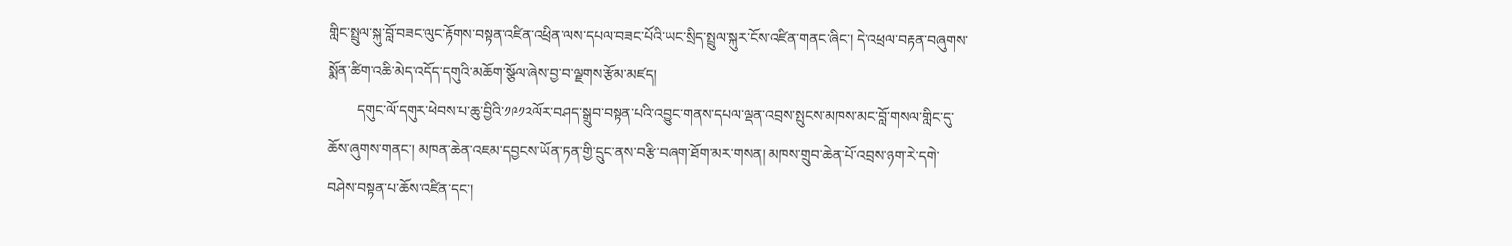གླིང་སྤྲུལ་སྐུ་བློ་བཟང་ལུང་རྟོགས་བསྟན་འཛིན་འཕྲིན་ལས་དཔལ་བཟང་པོའི་ཡང་སྲིད་སྤྲུལ་སྐུར་ངོས་འཛིན་གནང་ཞིང་། དེ་འཕྲལ་བརྟན་བཞུགས་སྨོན་ཚིག་འཆི་མེད་འདོད་དགུའི་མཆོག་སྩོལ་ཞེས་བྱ་བ་ལྗགས་རྩོམ་མཛད།
        དགུང་ལོ་དགུར་ཕེབས་པ་ཆུ་བྱིའི་༡༩༡༢ལོར་བཤད་སྒྲུབ་བསྟན་པའི་འབྱུང་གནས་དཔལ་ལྡན་འབྲས་སྤུངས་མཁས་མང་བློ་གསལ་གླིང་དུ་ཆོས་ཞུགས་གནང་། མཁན་ཆེན་འཇམ་དབྱངས་ཡོན་ཏན་གྱི་དྲུང་ནས་བརྩི་བཞག་ཐོག་མར་གསན། མཁས་གྲུབ་ཆེན་པོ་འབྲས་ཉག་རེ་དགེ་བཤེས་བསྟན་པ་ཆོས་འཛིན་དང་།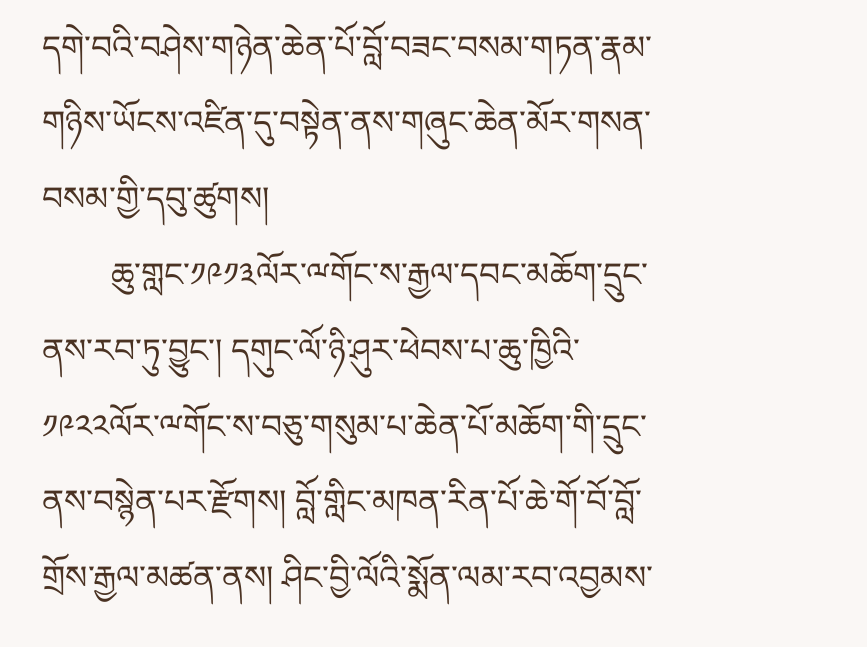དགེ་བའི་བཤེས་གཉེན་ཆེན་པོ་བློ་བཟང་བསམ་གཏན་རྣམ་གཉིས་ཡོངས་འཛིན་དུ་བསྟེན་ནས་གཞུང་ཆེན་མོར་གསན་བསམ་གྱི་དབུ་ཚུགས།
        ཆུ་གླང་༡༩༡༣ལོར་ྋགོང་ས་རྒྱལ་དབང་མཆོག་དྲུང་ནས་རབ་ཏུ་བྱུང་། དགུང་ལོ་ཉི་ཤུར་ཕེབས་པ་ཆུ་ཁྱིའི་༡༩༢༢ལོར་ྋགོང་ས་བཅུ་གསུམ་པ་ཆེན་པོ་མཆོག་གི་དྲུང་ནས་བསྙེན་པར་རྫོགས། བློ་གླིང་མཁན་རིན་པོ་ཆེ་གོ་བོ་བློ་གྲོས་རྒྱལ་མཚན་ནས། ཤིང་བྱི་ལོའི་སྨོན་ལམ་རབ་འབྱམས་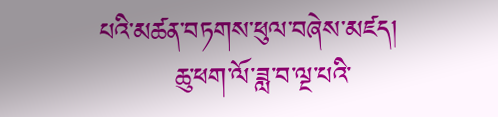པའི་མཚན་བཏགས་ཕུལ་བཞེས་མཛད།
        ཆུ་ཕག་ལོ་ཟླ་བ་ལྔ་པའི་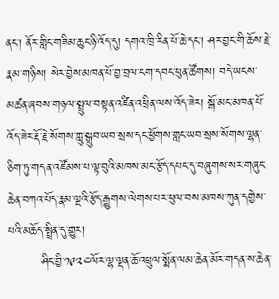ནང་། ནོར་གླིང་གཟིམ་ཆུང་ཉི་འོད་དུ། དགའ་ཁྲི་རིན་པོ་ཆེ་དང་། ཤར་བྱང་གི་ཆོས་རྗེ་རྣམ་གཉིས། སེར་བྱེས་མཁན་པོ་བྱ་བྲལ་ངག་དབང་ཕུན་ཚོགས། བདེ་ཡངས་མཚན་ཞབས་གཉལ་སྤྲུལ་བསྟན་འཛིན་འཕྲིན་ལས་འོད་ཟེར། སྒོ་མང་མཁན་པོ་འོད་ཟེར་རྡོ་རྗེ་སོགས་ཀླུ་སྒྲུབ་ཡབ་སྲས་དང་ཕྱོགས་གླང་ཡབ་སྲས་སོགས་ལྷན་ཅིག་ཏུ་གདན་འཛོམས་པ་ལྟ་བུའི་མཁས་མང་རྩོད་དཔང་དུ་བཞུགས་སར་གཞུང་ཆེན་བཀའ་པོད་རྣམ་ལྔའི་རྩོད་རྒྱུགས་ལེགས་པར་ཕུལ་བས་མཁས་ཀུན་དགྱེས་པའི་མཆོད་སྤྲིན་དུ་གྱུར།
        ཤིང་བྱི་༡༩༢༤ལོར་ལྷ་ལྡན་ཆོ་འཕྲུལ་སྨོན་ལམ་ཆེན་མོར་གདན་ས་ཆེན་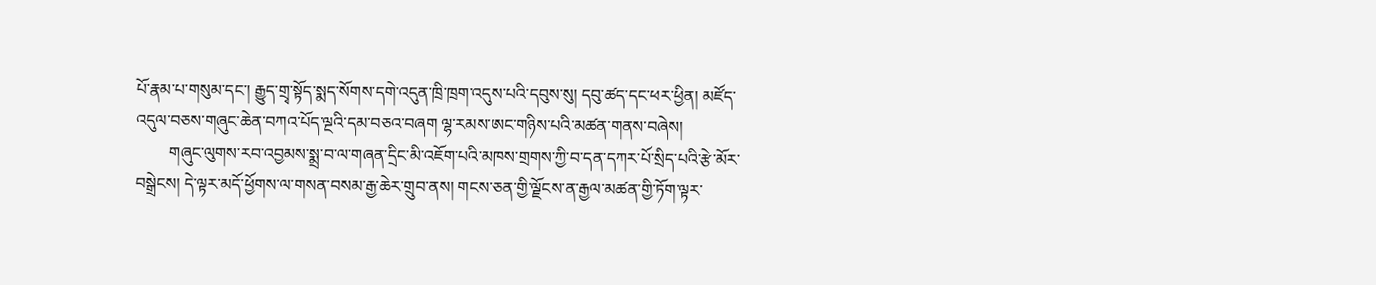པོ་རྣམ་པ་གསུམ་དང་། རྒྱུད་གྲྭ་སྟོད་སྨད་སོགས་དགེ་འདུན་ཁྲི་ཁྲག་འདུས་པའི་དབུས་སུ། དབུ་ཚད་དང་ཕར་ཕྱིན། མཛོད་འདུལ་བཅས་གཞུང་ཆེན་བཀའ་པོད་ལྔའི་དམ་བཅའ་བཞག ལྷ་རམས་ཨང་གཉིས་པའི་མཚན་གནས་བཞེས།
        གཞུང་ལུགས་རབ་འབྱམས་སྨྲ་བ་ལ་གཞན་དྲིང་མི་འཇོག་པའི་མཁས་གྲགས་ཀྱི་བ་དན་དཀར་པོ་སྲིད་པའི་རྩེ་མོར་བསྒྲེངས། དེ་ལྟར་མདོ་ཕྱོགས་ལ་གསན་བསམ་རྒྱ་ཆེར་གྲུབ་ནས། གངས་ཅན་གྱི་ལྗོངས་ན་རྒྱལ་མཚན་གྱི་ཏོག་ལྟར་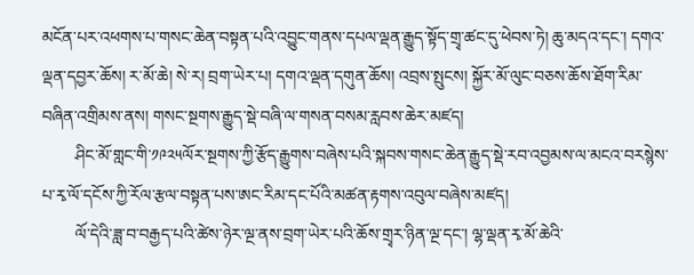མངོན་པར་འཕགས་པ་གསང་ཆེན་བསྟན་པའི་འབྱུང་གནས་དཔལ་ལྡན་རྒྱུད་སྟོད་གྲྭ་ཚང་དུ་ཕེབས་ཏེ། ཆུ་མདའ་དང་། དགའ་ལྡན་དབྱར་ཆོས། ར་མོ་ཆེ། སེ་ར། བྲག་ཡེར་པ། དགའ་ལྡན་དགུན་ཆོས། འབྲས་སྤུངས། སྐྱོར་མོ་ལུང་བཅས་ཆོས་ཐོག་རིམ་བཞིན་འགྲིམས་ནས། གསང་སྔགས་རྒྱུད་སྡེ་བཞི་ལ་གསན་བསམ་རླབས་ཆེར་མཛད།
        ཤིང་མོ་གླང་གི་༡༩༢༥ལོར་སྔགས་ཀྱི་རྩོད་རྒྱུགས་བཞེས་པའི་སྐབས་གསང་ཆེན་རྒྱུད་སྡེ་རབ་འབྱམས་ལ་མངའ་བརསྙེས་པ་རྭ་ལོ་དངོས་ཀྱི་རོལ་རྩལ་བསྟན་པས་ཨང་རིམ་དང་པོའི་མཚན་རྟགས་འབུལ་བཞེས་མཛད།
        ལོ་དེའི་ཟླ་བ་བརྒྱད་པའི་ཚེས་ཉེར་ལྔ་ནས་བྲག་ཡེར་པའི་ཆོས་གྲྭར་ཉིན་ལྔ་དང་། ལྷ་ལྡན་རྭ་མོ་ཆེའི་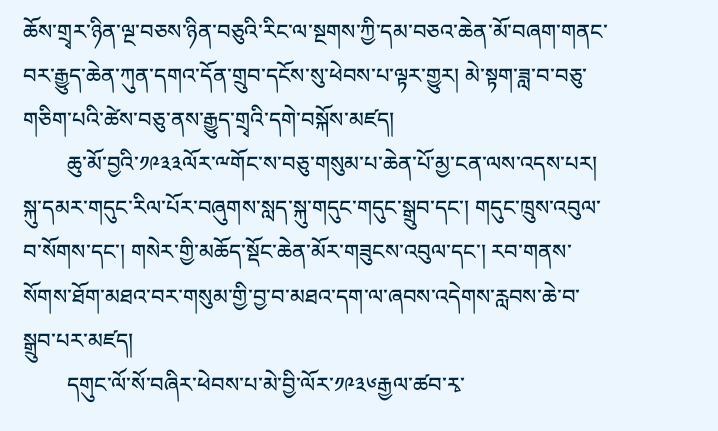ཆོས་གྲྭར་ཉིན་ལྔ་བཅས་ཉིན་བཅུའི་རིང་ལ་སྔགས་ཀྱི་དམ་བཅའ་ཆེན་མོ་བཞག་གནང་བར་རྒྱུད་ཆེན་ཀུན་དགའ་དོན་གྲུབ་དངོས་སུ་ཕེབས་པ་ལྟར་གྱུར། མེ་སྟག་ཟླ་བ་བཅུ་གཅིག་པའི་ཚེས་བཅུ་ནས་རྒྱུད་གྲྭའི་དགེ་བསྐོས་མཛད།
        ཆུ་མོ་བྱའི་༡༩༣༣ལོར་ྋགོང་ས་བཅུ་གསུམ་པ་ཆེན་པོ་མྱ་ངན་ལས་འདས་པར། སྐུ་དམར་གདུང་རིལ་པོར་བཞུགས་སླད་སྐུ་གདུང་གདུང་སྒྲུབ་དང་། གདུང་ཁྲུས་འབུལ་བ་སོགས་དང་། གསེར་གྱི་མཆོད་སྡོང་ཆེན་མོར་གཟུངས་འབུལ་དང་། རབ་གནས་སོགས་ཐོག་མཐའ་བར་གསུམ་གྱི་བྱ་བ་མཐའ་དག་ལ་ཞབས་འདེགས་རླབས་ཆེ་བ་སྒྲུབ་པར་མཛད།
        དགུང་ལོ་སོ་བཞིར་ཕེབས་པ་མེ་བྱི་ལོར་༡༩༣༦རྒྱལ་ཚབ་རྭ་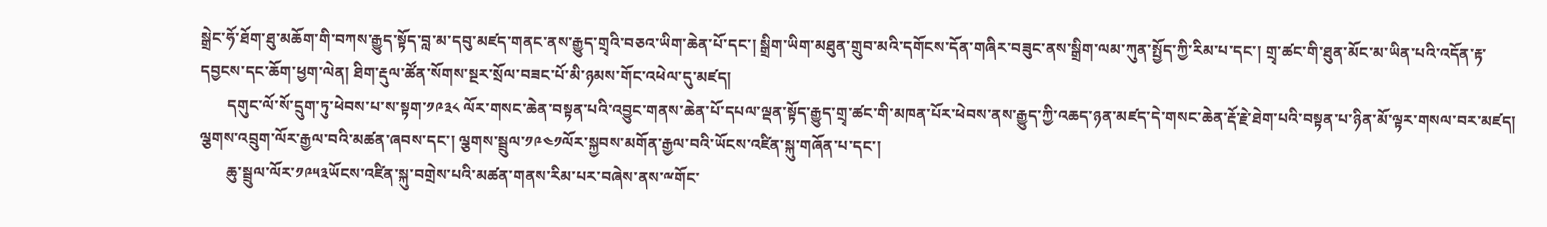སྒྲེང་ཧོ་ཐོག་ཐུ་མཆོག་གི་བཀས་རྒྱུད་སྟོད་བླ་མ་དབུ་མཛད་གནང་ནས་རྒྱུད་གྲྭའི་བཅའ་ཡིག་ཆེན་པོ་དང་། སྒྲིག་ཡིག་མཐུན་གྲུབ་མའི་དགོངས་དོན་གཞིར་བཟུང་ནས་སྒྲིག་ལམ་ཀུན་སྤྱོད་ཀྱི་རིམ་པ་དང་། གྲྭ་ཚང་གི་ཐུན་མོང་མ་ཡིན་པའི་འདོན་རྟ་དབྱངས་དང་ཆོག་ཕྱག་ལེན། ཐིག་རྡུལ་ཚོན་སོགས་སྔར་སྲོལ་བཟང་པོ་མི་ཉམས་གོང་འཕེལ་དུ་མཛད།
       དགུང་ལོ་སོ་དྲུག་ཏུ་ཕེབས་པ་ས་སྟག་༡༩༣༨ ལོར་གསང་ཆེན་བསྟན་པའི་འབྱུང་གནས་ཆེན་པོ་དཔལ་ལྡན་སྟོད་རྒྱུད་གྲྭ་ཚང་གི་མཁན་པོར་ཕེབས་ནས་རྒྱུད་ཀྱི་འཆད་ཉན་མཛད་དེ་གསང་ཆེན་རྡོ་རྗེ་ཐེག་པའི་བསྟན་པ་ཉིན་མོ་ལྟར་གསལ་བར་མཛད། ལྕགས་འབྲུག་ལོར་རྒྱལ་བའི་མཚན་ཞབས་དང་། ལྕགས་སྦྲུལ་༡༩༤༡ལོར་སྐྱབས་མགོན་རྒྱལ་བའི་ཡོངས་འཛིན་སྐུ་གཞོན་པ་དང་།
       ཆུ་སྦྲུལ་ལོར་༡༩༥༣ཡོངས་འཛིན་སྐུ་བགྲེས་པའི་མཚན་གནས་རིམ་པར་བཞེས་ནས་ྋགོང་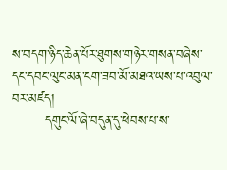ས་བདག་ཉིད་ཆེན་པོར་ཐུགས་གཉེར་གསན་བཞེས་དང་དབང་ལུང་མན་ངག་ཟབ་མོ་མཐའ་ཡས་པ་འབུལ་བར་མཛད།
       དགུང་ལོ་ཞེ་བདུན་དུ་ཕེབས་པ་ས་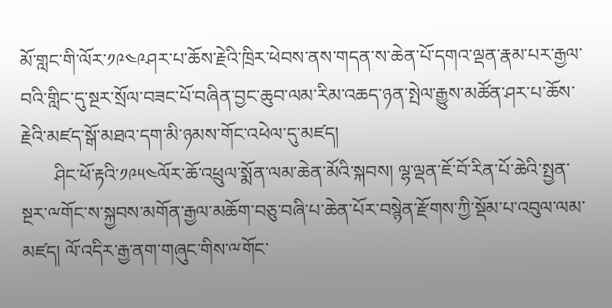མོ་གླང་གི་ལོར་༡༩༤༩ཤར་པ་ཆོས་རྗེའི་ཁྲིར་ཕེབས་ནས་གདན་ས་ཆེན་པོ་དགའ་ལྡན་རྣམ་པར་རྒྱལ་བའི་གླིང་དུ་སྔར་སྲོལ་བཟང་པོ་བཞིན་བྱང་ཆུབ་ལམ་རིམ་འཆད་ཉན་སྤེལ་རྒྱུས་མཚོན་ཤར་པ་ཆོས་རྗེའི་མཛད་སྒོ་མཐའ་དག་མི་ཉམས་གོང་འཕེལ་དུ་མཛད།
       ཤིང་ཕོ་རྟའི་༡༩༥༤ལོར་ཆོ་འཕྲུལ་སྨོན་ལམ་ཆེན་མོའི་སྐབས། ལྷ་ལྡན་ཇོ་བོ་རིན་པོ་ཆེའི་སྤྱན་སྔར་ྋགོང་ས་སྐྱབས་མགོན་རྒྱལ་མཆོག་བཅུ་བཞི་པ་ཆེན་པོར་བསྙེན་རྫོགས་ཀྱི་སྡོམ་པ་འབུལ་ལམ་མཛད། ལོ་འདིར་རྒྱ་ནག་གཞུང་གིས་ྋགོང་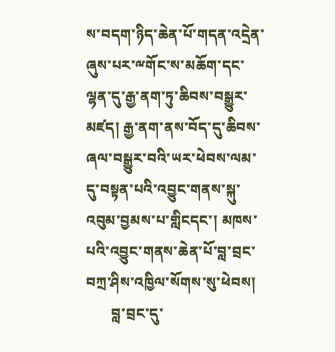ས་བདག་ཉིད་ཆེན་པོ་གདན་འདྲེན་ཞུས་པར་ྋགོང་ས་མཆོག་དང་ལྷན་དུ་རྒྱ་ནག་ཏུ་ཆིབས་བསྒྱུར་མཛད། རྒྱ་ནག་ནས་བོད་དུ་ཆིབས་ཞལ་བསྒྱུར་བའི་ཡར་ཕེབས་ལམ་དུ་བསྟན་པའི་འབྱུང་གནས་སྐུ་འབུམ་བྱམས་པ་གླིངདང་། མཁས་པའི་འབྱུང་གནས་ཆེན་པོ་བླ་བྲང་བཀྲ་ཤིས་འཁྱིལ་སོགས་སུ་ཕེབས།
       བླ་བྲང་དུ་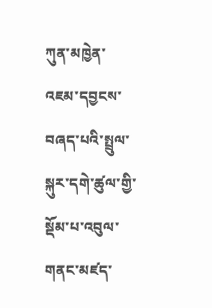ཀུན་མཁྱེན་འཇམ་དབྱངས་བཞད་པའི་སྤྲུལ་སྐུར་དགེ་ཚུལ་གྱི་སྡོམ་པ་འབུལ་གནང་མཛད་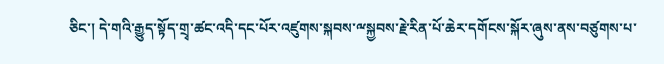ཅིང་། དེ་གའི་རྒྱུད་སྟོད་གྲྭ་ཚང་འདི་དང་པོར་འཛུགས་སྐབས་ྋསྐྱབས་རྗེ་རིན་པོ་ཆེར་དགོངས་སྐོར་ཞུས་ནས་བཙུགས་པ་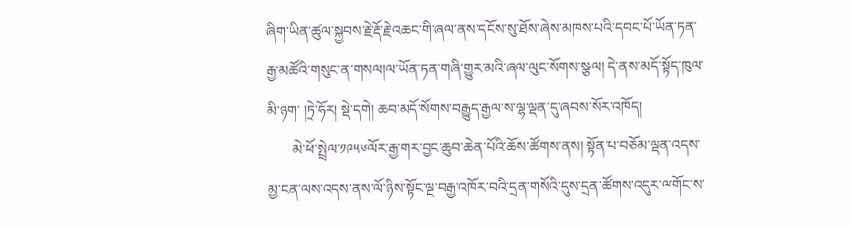ཞིག་ཡིན་ཚུལ་སྐྱབས་རྗེ་རྡོ་རྗེ་འཆང་གི་ཞལ་ནས་དངོས་སུ་ཐོས་ཞེས་མཁས་པའི་དབང་པོ་ཡོན་ཏན་རྒྱ་མཚོའི་གསུང་ན་གསལ།ལ་ཡོན་ཏན་གཞི་གྱུར་མའི་ཞལ་ལུང་སོགས་སྩལ། དེ་ནས་མདོ་སྟོད་ཁུལ་མི་ཉག་ །ཏྲེ་ཧོར། སྡེ་དགེ། ཆབ་མདོ་སོགས་བརྒྱུད་རྒྱལ་ས་ལྷ་ལྡན་དུ་ཞབས་སོར་འཁོད།
       མེ་ཕོ་སྤྲེལ་༡༩༥༦ལོར་རྒྱ་གར་བྱང་ཆུབ་ཆེན་པོའི་ཆོས་ཚོགས་ནས། སྟོན་པ་བཅོམ་ལྡན་འདས་མྱ་ངན་ལས་འདས་ནས་ལོ་ཉིས་སྟོང་ལྔ་བརྒྱ་འཁོར་བའི་དྲན་གསོའི་དུས་དྲན་ཚོགས་འདུར་ྋགོང་ས་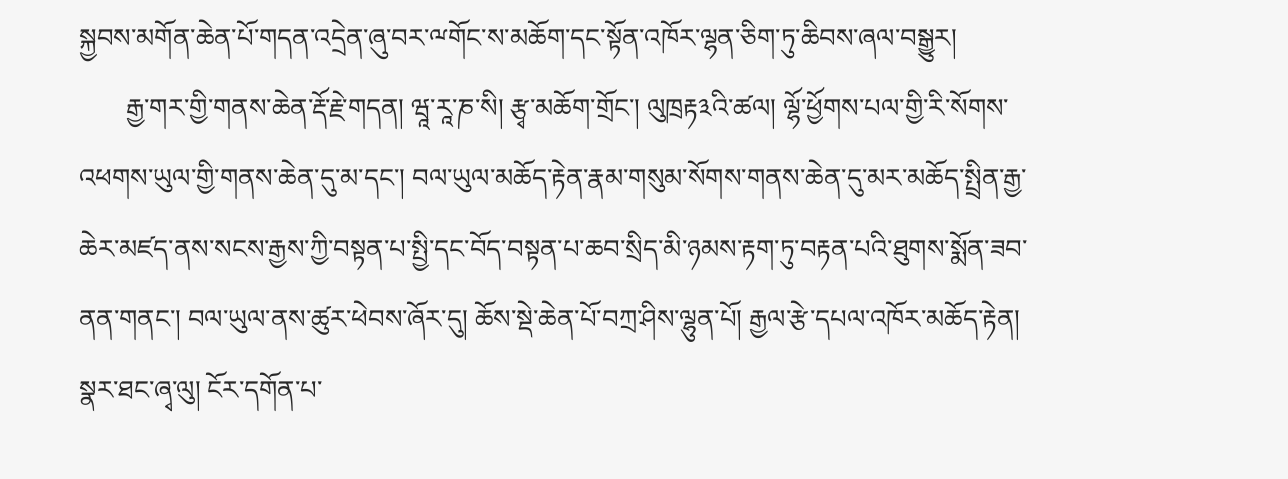སྐྱབས་མགོན་ཆེན་པོ་གདན་འདྲེན་ཞུ་བར་ྋགོང་ས་མཆོག་དང་སྟོན་འཁོར་ལྷན་ཅིག་ཏུ་ཆིབས་ཞལ་བསྒྱུར།
       རྒྱ་གར་གྱི་གནས་ཆེན་རྡོ་རྗེ་གདན། ཝཱ་རཱ་ཎ་སི། རྩྭ་མཆོག་གྲོང་། ལུཁྲརྟ༣འི་ཚལ། ལྷོ་ཕྱོགས་པལ་གྱི་རི་སོགས་འཕགས་ཡུལ་གྱི་གནས་ཆེན་དུ་མ་དང་། བལ་ཡུལ་མཆོད་རྟེན་རྣམ་གསུམ་སོགས་གནས་ཆེན་དུ་མར་མཆོད་སྤྲིན་རྒྱ་ཆེར་མཛད་ནས་སངས་རྒྱས་ཀྱི་བསྟན་པ་སྤྱི་དང་བོད་བསྟན་པ་ཆབ་སྲིད་མི་ཉམས་རྟག་ཏུ་བརྟན་པའི་ཐུགས་སྨོན་ཟབ་ནན་གནང་། བལ་ཡུལ་ནས་ཚུར་ཕེབས་ཞོར་དུ། ཆོས་སྡེ་ཆེན་པོ་བཀྲ་ཤིས་ལྷུན་པོ། རྒྱལ་རྩེ་དཔལ་འཁོར་མཆོད་རྟེན། སྣར་ཐང་ཞྭ་ལུ། ངོར་དགོན་པ་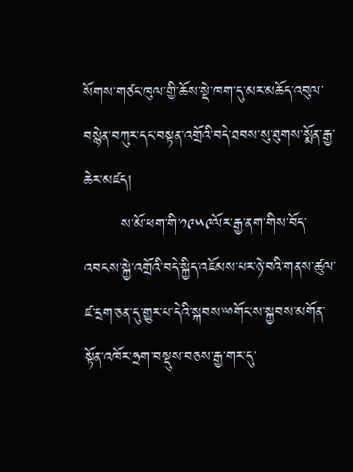སོགས་གཙང་ཁུལ་གྱི་ཆོས་སྡེ་ཁག་དུ་མར་མཆོད་འབུལ་བསྙེན་བཀུར་དང་བསྟན་འགྲོའི་བདེ་ཐབས་སུ་ཐུགས་སྨོན་རྒྱ་ཆེར་མཛད།
       ས་མོ་ཕག་གི་༡༩༥༩ལོར་རྒྱ་ནག་གིས་བོད་འབངས་སྐྱེ་འགྲོའི་བདེ་སྐྱིད་འཇོམས་པར་ཉེ་བའི་གནས་ཚུལ་ཛ་དྲག་ཅན་དུ་གྱུར་པ་དེའི་སྐབས་ྋགོང་ས་སྐྱབས་མགོན་སྟོན་འཁོར་ཧྲག་བསྡུས་བཅས་རྒྱ་གར་དུ་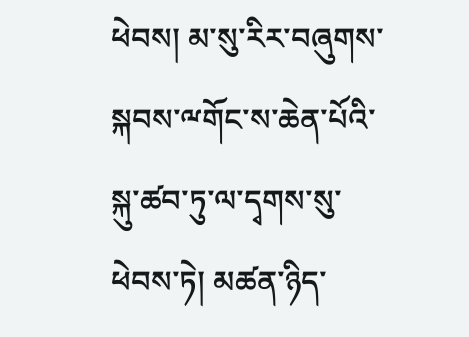ཕེབས། མ་སུ་རིར་བཞུགས་སྐབས་ྋགོང་ས་ཆེན་པོའི་སྐུ་ཚབ་ཏུ་ལ་དྭགས་སུ་ཕེབས་ཏེ། མཚན་ཉིད་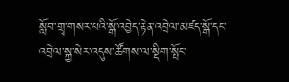སློབ་གྲྭ་གསར་པའི་སྒོ་འབྱེད་རྟེན་འབྲེལ་མཛད་སྒོ་དང་འབྲེལ་སྐྱ་སེར་འདུས་ཚོགས་ལ་སྡིག་སྤོང་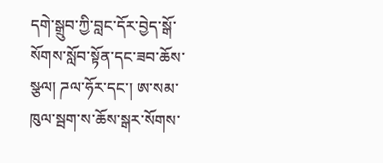དགེ་སྒྲུབ་ཀྱི་བླང་དོར་བྱེད་སྒོ་སོགས་སློབ་སྟོན་དང་ཟབ་ཆོས་སྩལ། ཌལ་ཧོར་དང་། ཨ་སམ་ཁུལ་སྦག་ས་ཆོས་སྒར་སོགས་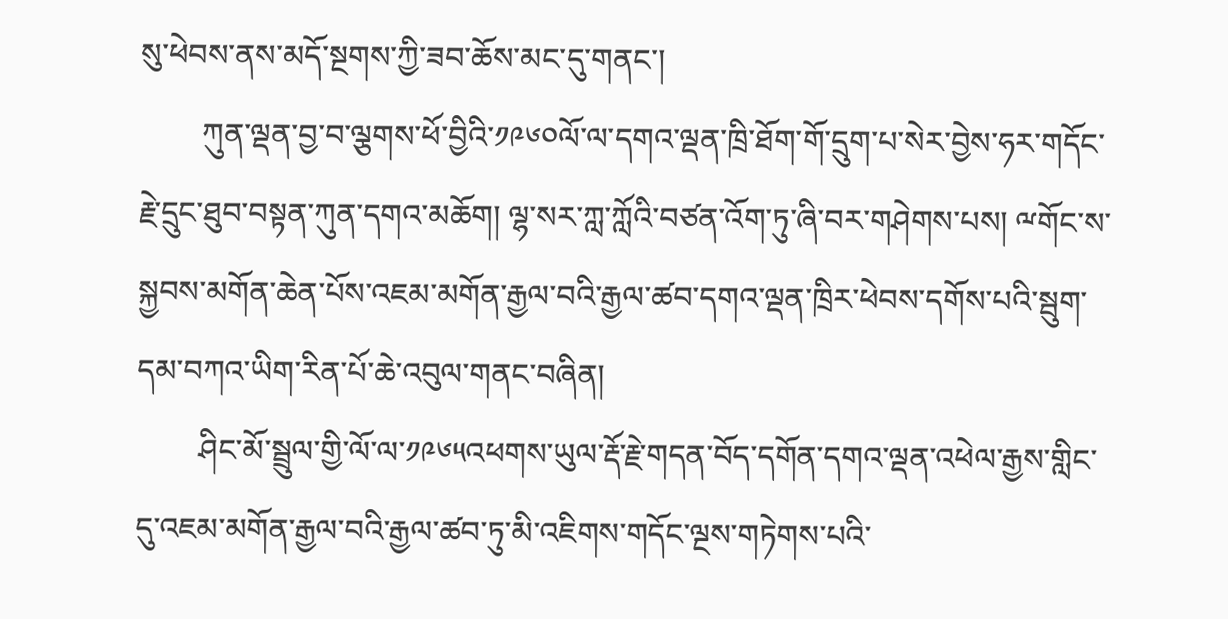སུ་ཕེབས་ནས་མདོ་སྔགས་ཀྱི་ཟབ་ཆོས་མང་དུ་གནང་།
        ཀུན་ལྡན་བྱ་བ་ལྕགས་ཕོ་བྱིའི་༡༩༦༠ལོ་ལ་དགའ་ལྡན་ཁྲི་ཐོག་གོ་དྲུག་པ་སེར་བྱེས་ཧར་གདོང་རྗེ་དྲུང་ཐུབ་བསྟན་ཀུན་དགའ་མཆོག། ལྷ་སར་ཀླ་ཀློའི་བཙན་འོག་ཏུ་ཞི་བར་གཤེགས་པས། ྋགོང་ས་སྐྱབས་མགོན་ཆེན་པོས་འཇམ་མགོན་རྒྱལ་བའི་རྒྱལ་ཚབ་དགའ་ལྡན་ཁྲིར་ཕེབས་དགོས་པའི་སྦུག་དམ་བཀའ་ཡིག་རིན་པོ་ཆེ་འབུལ་གནང་བཞིན།
        ཤིང་མོ་སྦྲུལ་གྱི་ལོ་ལ་༡༩༦༥འཕགས་ཡུལ་རྡོ་རྗེ་གདན་བོད་དགོན་དགའ་ལྡན་འཕེལ་རྒྱས་གླིང་དུ་འཇམ་མགོན་རྒྱལ་བའི་རྒྱལ་ཚབ་ཏུ་མི་འཇིགས་གདོང་ལྔས་གཏེགས་པའི་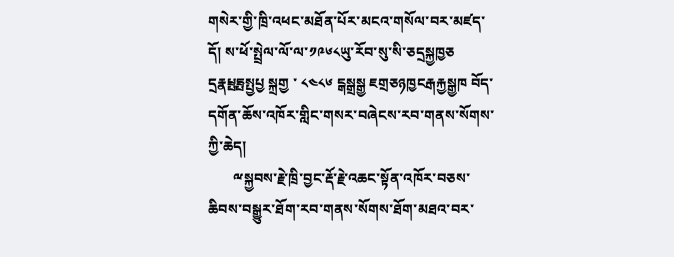གསེར་གྱི་ཁྲི་འཕང་མཐོན་པོར་མངའ་གསོལ་བར་མཛད་དོ། ས་ཕོ་སྤྲེལ་ལོ་ལ་༡༩༦༨ཡུ་རོབ་སུ་སི་ཅདྲསྐྱཁྱཅ དྲརྣཔྲྤདྲྤསྤྱཔྱ སྐྲགྱ ་ ༨༤༨༦ ངྒསྒྲསྒྱ ཇགྲཅཉཁྱངརྒརྐྱསྒྱཁ བོད་དགོན་ཆོས་འཁོར་གླིང་གསར་བཞེངས་རབ་གནས་སོགས་ཀྱི་ཆེད།
       ྋསྐྱབས་རྗེ་ཁྲི་བྱང་རྡོ་རྗེ་འཆང་སྟོན་འཁོར་བཅས་ཆིབས་བསྒྱུར་ཐོག་རབ་གནས་སོགས་ཐོག་མཐའ་བར་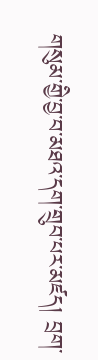གསུམ་གྱི་བྱ་བ་མཐའ་དག་གྲུབ་པར་མཛད། བྲག་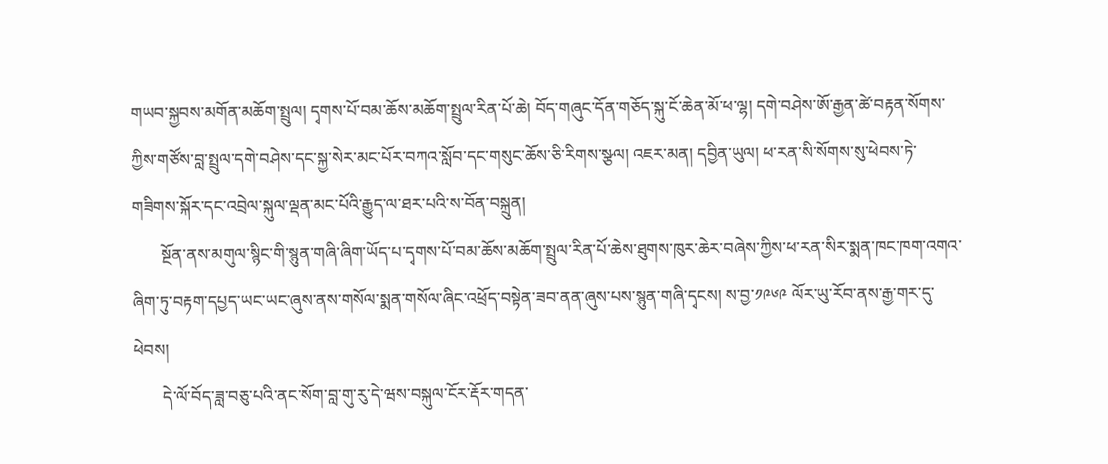གཡབ་སྐྱབས་མགོན་མཆོག་སྤྲུལ། དྭགས་པོ་བམ་ཆོས་མཆོག་སྤྲུལ་རིན་པོ་ཆེ། བོད་གཞུང་དོན་གཅོད་སྐུ་ངོ་ཆེན་མོ་ཕ་ལྷ། དགེ་བཤེས་ཨོ་རྒྱན་ཚེ་བརྟན་སོགས་ཀྱིས་གཙོས་བླ་སྤྲུལ་དགེ་བཤེས་དང་སྐྱ་སེར་མང་པོར་བཀའ་སློབ་དང་གསུང་ཆོས་ཅི་རིགས་སྩལ། འཇར་མན། དབྱིན་ཡུལ། ཕ་རན་སི་སོགས་སུ་ཕེབས་ཏེ་གཟིགས་སྐོར་དང་འབྲེལ་སྐུལ་ལྡན་མང་པོའི་རྒྱུད་ལ་ཐར་པའི་ས་བོན་བསྐྲུན།
       སྔོན་ནས་མགུལ་སྙིང་གི་སྙུན་གཞི་ཞིག་ཡོད་པ་དྭགས་པོ་བམ་ཆོས་མཆོག་སྤྲུལ་རིན་པོ་ཆེས་ཐུགས་ཁུར་ཆེར་བཞེས་ཀྱིས་ཕ་རན་སིར་སྨན་ཁང་ཁག་འགའ་ཞིག་ཏུ་བརྟག་དཔྱད་ཡང་ཡང་ཞུས་ནས་གསོལ་སྨན་གསོལ་ཞིང་འཕྲོད་བསྟེན་ཟབ་ནན་ཞུས་པས་སྙུན་གཞི་དྭངས། ས་བྱ་༡༩༦༩ ལོར་ཡུ་རོབ་ནས་རྒྱ་གར་དུ་ཕེབས།
       དེ་ལོ་བོད་ཟླ་བཅུ་པའི་ནང་སོག་བླ་གུ་རུ་དེ་ཝས་བསྐུལ་ངོར་རྡོར་གདན་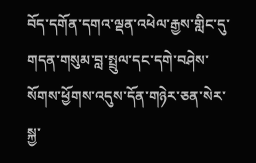བོད་དགོན་དགའ་ལྡན་འཕེལ་རྒྱས་གླིང་དུ་གདན་གསུམ་བླ་སྤྲུལ་དང་དགེ་བཤེས་སོགས་ཕྱོགས་འདུས་དོན་གཉེར་ཅན་སེར་སྐྱ་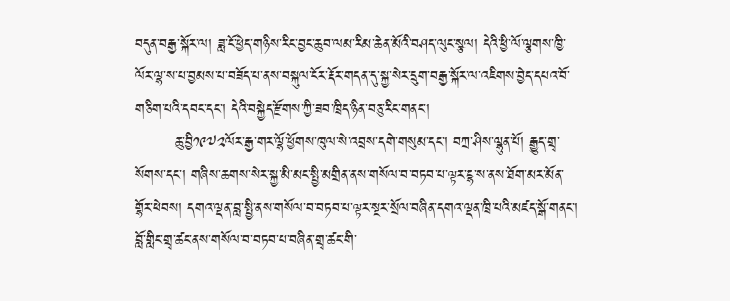བདུན་བརྒྱ་སྐོར་ལ། ཟླ་ངོ་ཕྱེད་གཉིས་རིང་བྱང་ཆུབ་ལམ་རིམ་ཆེན་མོའི་བཤད་ལུང་སྩལ། དེའི་ཕྱི་ལོ་ལྕགས་ཁྱི་ལོར་ལྷ་ས་པ་བྱམས་པ་བཟོད་པ་ནས་བསྐུལ་ངོར་རྡོར་གདན་དུ་སྐྱ་སེར་དྲུག་བརྒྱ་སྐོར་ལ་འཇིགས་བྱེད་དཔའ་བོ་གཅིག་པའི་དབང་དང་། དེའི་བསྐྱེད་རྫོགས་ཀྱི་ཟབ་ཁྲིད་ཉིན་བཅུ་རིང་གནང་།
        ཆུ་བྱི༡༩༧༢ལོར་རྒྱ་གར་ལྷོ་ཕྱོགས་ཁུལ་སེ་འབྲས་དགེ་གསུམ་དང་། བཀྲ་ཤིས་ལྷུན་པོ། རྒྱུད་གྲྭ་སོགས་དང་། གཞིས་ཆགས་སེར་སྐྱ་མི་མང་སྤྱི་མགྲིན་ནས་གསོལ་བ་བཏབ་པ་ལྟར་ངྷ་ས་ནས་ཐོག་མར་མོན་གྷོར་ཕེབས། དགའ་ལྡན་བླ་སྤྱི་ནས་གསོལ་བ་བཏབ་པ་ལྟར་སྔར་སྲོལ་བཞིན་དགའ་ལྡན་ཁྲི་པའི་མཛད་སྒོ་གནང་། བློ་གླིང་གྲྭ་ཚང་ནས་གསོལ་བ་བཏབ་པ་བཞིན་གྲྭ་ཚང་གི་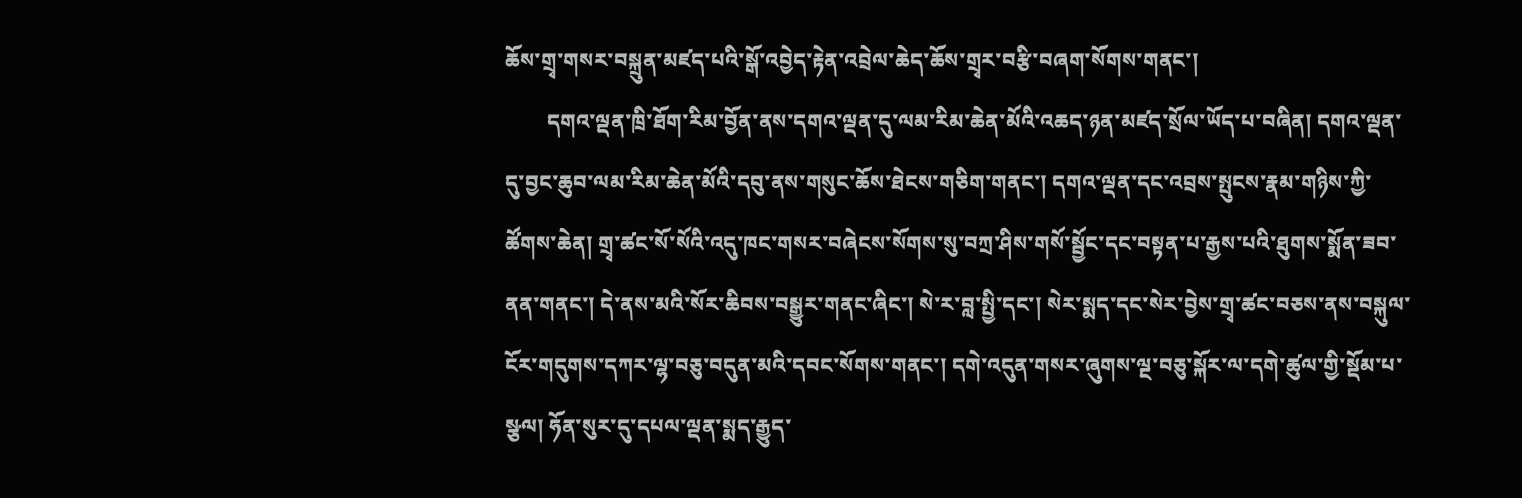ཆོས་གྲྭ་གསར་བསྐྲུན་མཛད་པའི་སྒོ་འབྱེད་རྟེན་འབྲེལ་ཆེད་ཆོས་གྲྭར་བརྩི་བཞག་སོགས་གནང་།
        དགའ་ལྡན་ཁྲི་ཐོག་རིམ་བྱོན་ནས་དགའ་ལྡན་དུ་ལམ་རིམ་ཆེན་མོའི་འཆད་ཉན་མཛད་སྲོལ་ཡོད་པ་བཞིན། དགའ་ལྡན་དུ་བྱང་ཆུབ་ལམ་རིམ་ཆེན་མོའི་དབུ་ནས་གསུང་ཆོས་ཐེངས་གཅིག་གནང་། དགའ་ལྡན་དང་འབྲས་སྤུངས་རྣམ་གཉིས་ཀྱི་ཚོགས་ཆེན། གྲྭ་ཚང་སོ་སོའི་འདུ་ཁང་གསར་བཞེངས་སོགས་སུ་བཀྲ་ཤིས་གསོ་སྦྱོང་དང་བསྟན་པ་རྒྱས་པའི་ཐུགས་སྨོན་ཟབ་ནན་གནང་། དེ་ནས་མའི་སོར་ཆིབས་བསྒྱུར་གནང་ཞིང་། སེ་ར་བླ་སྤྱི་དང་། སེར་སྨད་དང་སེར་བྱེས་གྲྭ་ཚང་བཅས་ནས་བསྐུལ་ངོར་གདུགས་དཀར་ལྷ་བཅུ་བདུན་མའི་དབང་སོགས་གནང་། དགེ་འདུན་གསར་ཞུགས་ལྔ་བཅུ་སྐོར་ལ་དགེ་ཚུལ་གྱི་སྡོམ་པ་སྩལ། ཧོན་སུར་དུ་དཔལ་ལྡན་སྨད་རྒྱུད་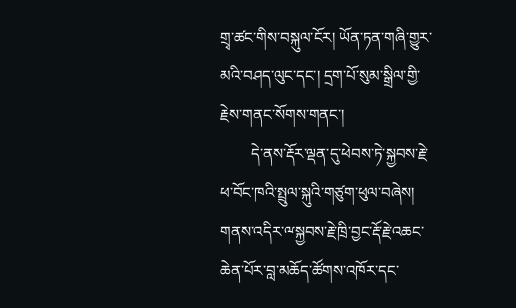གྲྭ་ཚང་གིས་བསྐུལ་ངོར། ཡོན་ཏན་གཞི་གྱུར་མའི་བཤད་ལུང་དང་། དྲག་པོ་སུམ་སྒྲིལ་གྱི་རྗེས་གནང་སོགས་གནང་།
        དེ་ནས་རྡོར་ལྡན་དུ་ཕེབས་ཏེ་སྐྱབས་རྗེ་ཕ་བོང་ཁའི་སྤྲུལ་སྐུའི་གཙུག་ཕུལ་བཞེས། གནས་འདིར་ྋསྐྱབས་རྗེ་ཁྲི་བྱང་རྡོ་རྗེ་འཆང་ཆེན་པོར་བླ་མཆོད་ཚོགས་འཁོར་དང་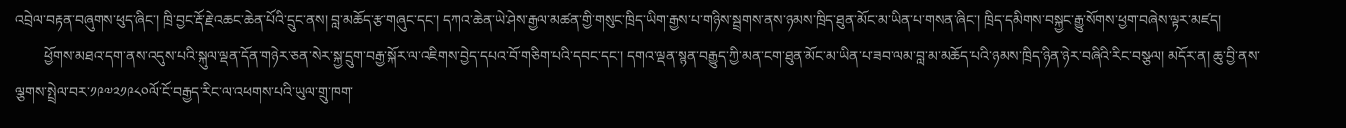འབྲེལ་བརྟན་བཞུགས་ཕུད་ཞིང་། ཁྲི་བྱང་རྡོ་རྗེ་འཆང་ཆེན་པོའི་དྲུང་ནས། བླ་མཆོད་རྩ་གཞུང་དང་། དཀའ་ཆེན་ཡེ་ཤེས་རྒྱལ་མཚན་གྱི་གསུང་ཁྲིད་ཡིག་རྒྱས་པ་གཉིས་སྦྲགས་ནས་ཉམས་ཁྲིད་ཐུན་མོང་མ་ཡིན་པ་གསན་ཞིང་། ཁྲིད་དམིགས་བསྐྱང་རྒྱུ་སོགས་ཕྱག་བཞེས་ལྟར་མཛད།
        ཕྱོགས་མཐའ་དག་ནས་འདུས་པའི་སྐུལ་ལྡན་དོན་གཉེར་ཅན་སེར་སྐྱ་དྲུག་བརྒྱ་སྐོར་ལ་འཇིགས་བྱེད་དཔའ་བོ་གཅིག་པའི་དབང་དང་། དགའ་ལྡན་སྙན་བརྒྱུད་ཀྱི་མན་ངག་ཐུན་མོང་མ་ཡིན་པ་ཟབ་ལམ་བླ་མ་མཆོད་པའི་ཉམས་ཁྲིད་ཉིན་ཉེར་བཞིའི་རིང་བསྩལ། མདོར་ན། ཆུ་བྱི་ནས་ལྕགས་སྤྲེལ་བར་༡༩༧༢༡༩༨༠ལོ་ངོ་བརྒྱད་རིང་ལ་འཕགས་པའི་ཡུལ་གྲུ་ཁག་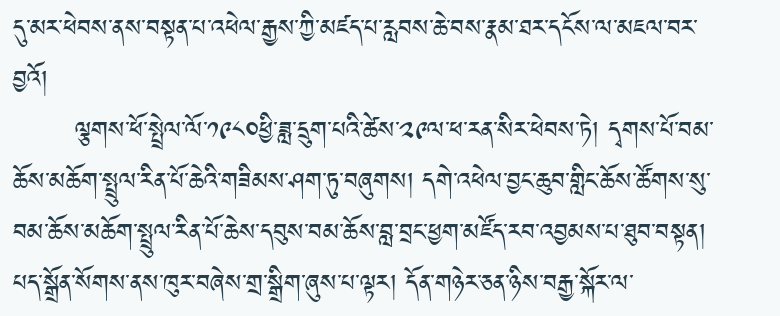དུ་མར་ཕེབས་ནས་བསྟན་པ་འཕེལ་རྒྱས་ཀྱི་མཛད་པ་རླབས་ཆེ་བས་རྣམ་ཐར་དངོས་ལ་མཇལ་བར་བྱའོ།
       ལྕགས་ཕོ་སྤྲེལ་ལོ་༡༩༨༠ཕྱི་ཟླ་དྲུག་པའི་ཚེས་༢༩ལ་ཕ་རན་སིར་ཕེབས་ཏེ། དྭགས་པོ་བམ་ཆོས་མཆོག་སྤྲུལ་རིན་པོ་ཆེའི་གཟིམས་ཤག་ཏུ་བཞུགས། དགེ་འཕེལ་བྱང་ཆུབ་གླིང་ཆོས་ཚོགས་སུ་བམ་ཆོས་མཆོག་སྤྲུལ་རིན་པོ་ཆེས་དབུས་བམ་ཆོས་བླ་བྲང་ཕྱག་མཛོད་རབ་འབྱམས་པ་ཐུབ་བསྟན། པད་སྒྲོན་སོགས་ནས་ཁུར་བཞེས་གྲ་སྒྲིག་ཞུས་པ་ལྟར། དོན་གཉེར་ཅན་ཉིས་བརྒྱ་སྐོར་ལ་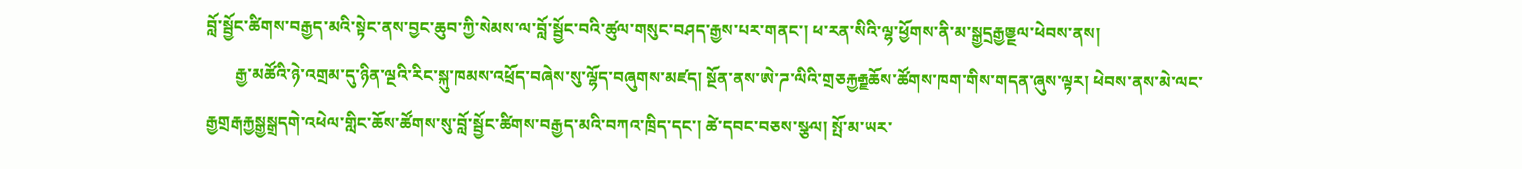བློ་སྦྱོང་ཚིགས་བརྒྱད་མའི་སྟེང་ནས་བྱང་ཆུབ་ཀྱི་སེམས་ལ་བློ་སྦྱོང་བའི་ཚུལ་གསུང་བཤད་རྒྱས་པར་གནང་། ཕ་རན་སིའི་ལྷ་ཕྱོགས་ནི་མ་སྒྱདྲརྒྱཁྱྔལ་ཕེབས་ནས།
       རྒྱ་མཚོའི་ཉེ་འགྲམ་དུ་ཉིན་ལྔའི་རིང་སྐུ་ཁམས་འཕྲོད་བཞེས་སུ་ལྷོད་བཞུགས་མཛད། སྔོན་ནས་ཨེ་ཌ་ལིའི་གྲཅརྐྱརྒྗཆོས་ཚོགས་ཁག་གིས་གདན་ཞུས་ལྟར། ཕེབས་ནས་མེ་ལང་རྒྱགྲརྒརྐྱསྒྱསྒྲདགེ་འཕེལ་གླིང་ཆོས་ཚོགས་སུ་བློ་སྦྱོང་ཚིགས་བརྒྱད་མའི་བཀའ་ཁྲིད་དང་། ཚེ་དབང་བཅས་སྩལ། སྤོ་མ་ཡར་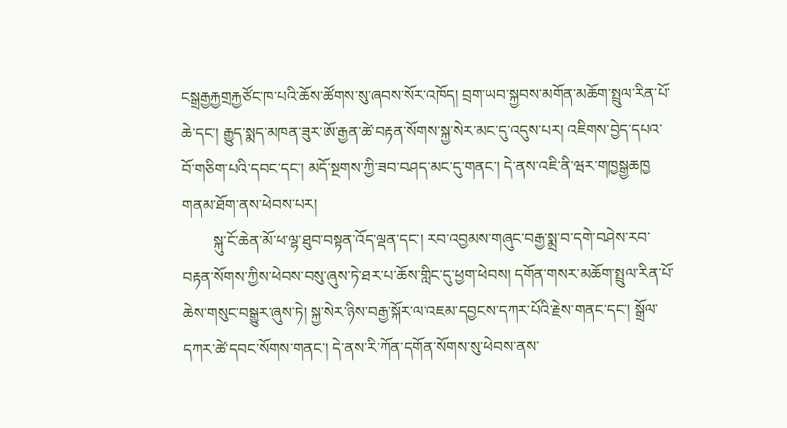ངསྒྲརྒྱརྐྱགྲརྐྱཙོང་ཁ་པའི་ཆོས་ཚོགས་སུ་ཞབས་སོར་འཁོད། བྲག་ཡབ་སྐྱབས་མགོན་མཆོག་སྤྲུལ་རིན་པོ་ཆེ་དང་། རྒྱུད་སྨད་མཁན་ཟུར་ཨོ་རྒྱན་ཚེ་བརྟན་སོགས་སྐྱ་སེར་མང་དུ་འདུས་པར། འཇིགས་བྱེད་དཔའ་བོ་གཅིག་པའི་དབང་དང་། མདོ་སྔགས་ཀྱི་ཟབ་བཤད་མང་དུ་གནང་། དེ་ནས་འཇི་ནི་ཝར་གཁྱསྒྱཆཁྱ གནམ་ཐོག་ནས་ཕེབས་པར།
        སྐུ་ངོ་ཆེན་མོ་ཕ་ལྷ་ཐུབ་བསྟན་འོད་ལྡན་དང་། རབ་འབྱམས་གཞུང་བརྒྱ་སྨྲ་བ་དགེ་བཤེས་རབ་བརྟན་སོགས་ཀྱིས་ཕེབས་བསུ་ཞུས་ཏེ་ཐར་པ་ཆོས་གླིང་དུ་ཕྱག་ཕེབས། དགོན་གསར་མཆོག་སྤྲུལ་རིན་པོ་ཆེས་གསུང་བསྒྱུར་ཞུས་ཏེ། སྐྱ་སེར་ཉིས་བརྒྱ་སྐོར་ལ་འཇམ་དབྱངས་དཀར་པོའི་རྗེས་གནང་དང་། སྒྲོལ་དཀར་ཚེ་དབང་སོགས་གནང་། དེ་ནས་རི་ཀོན་དགོན་སོགས་སུ་ཕེབས་ནས་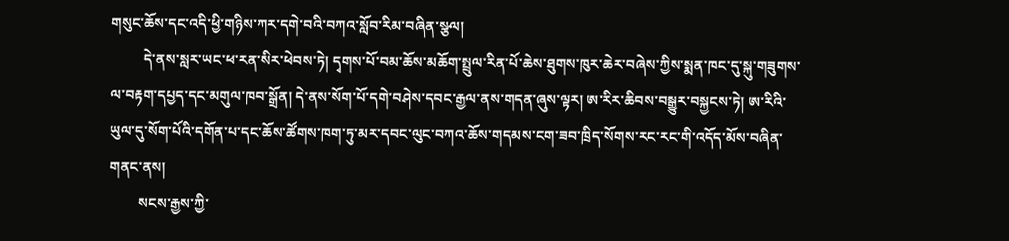གསུང་ཆོས་དང་འདི་ཕྱི་གཉིས་ཀར་དགེ་བའི་བཀའ་སློབ་རིམ་བཞིན་སྩལ།
         དེ་ནས་སླར་ཡང་ཕ་རན་སིར་ཕེབས་ཏེ། དྭགས་པོ་བམ་ཆོས་མཆོག་སྤྲུལ་རིན་པོ་ཆེས་ཐུགས་ཁུར་ཆེར་བཞེས་ཀྱིས་སྨན་ཁང་དུ་སྐུ་གཟུགས་ལ་བརྟག་དཔྱད་དང་མགུལ་ཁབ་སྒྲོན། དེ་ནས་སོག་པོ་དགེ་བཤེས་དབང་རྒྱལ་ནས་གདན་ཞུས་ལྟར། ཨ་རིར་ཆིབས་བསྒྱུར་བསྐྱངས་ཏེ། ཨ་རིའི་ཡུལ་དུ་སོག་པོའི་དགོན་པ་དང་ཆོས་ཚོགས་ཁག་ཏུ་མར་དབང་ལུང་བཀའ་ཆོས་གདམས་ངག་ཟབ་ཁྲིད་སོགས་རང་རང་གི་འདོད་མོས་བཞིན་གནང་ནས།
        སངས་རྒྱས་ཀྱི་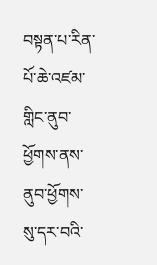བསྟན་པ་རིན་པོ་ཆེ་འཛམ་གླིང་ནུབ་ཕྱོགས་ནས་ནུབ་ཕྱོགས་སུ་དར་བའི་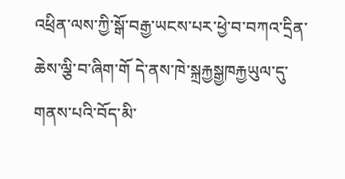འཕྲིན་ལས་ཀྱི་སྒོ་བརྒྱ་ཡངས་པར་ཕྱེ་བ་བཀའ་དྲིན་ཆེས་ལྕི་བ་ཞིག་གོ དེ་ནས་ཁེ་སྐྲརྐྱསྒྱཁརྐྱཡུལ་དུ་གནས་པའི་བོད་མི་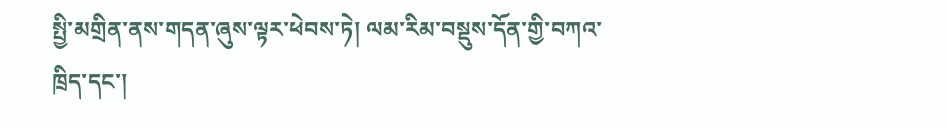སྤྱི་མགྲིན་ནས་གདན་ཞུས་ལྟར་ཕེབས་ཏེ། ལམ་རིམ་བསྡུས་དོན་གྱི་བཀའ་ཁྲིད་དང་།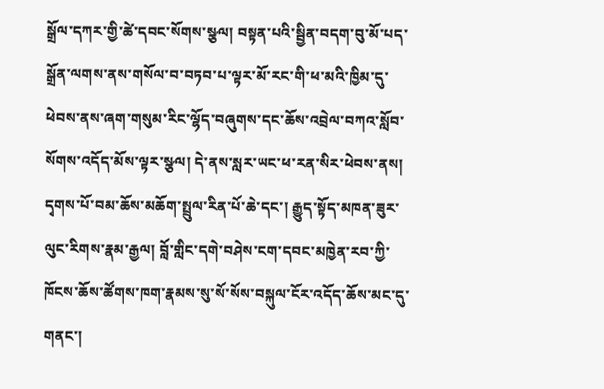སྒྲོལ་དཀར་གྱི་ཚེ་དབང་སོགས་སྩལ། བསྟན་པའི་སྦྱིན་བདག་བུ་མོ་པད་སྒྲོན་ལགས་ནས་གསོལ་བ་བཏབ་པ་ལྟར་མོ་རང་གི་ཕ་མའི་ཁྱིམ་དུ་ཕེབས་ནས་ཞག་གསུམ་རིང་ལྷོད་བཞུགས་དང་ཆོས་འབྲེལ་བཀའ་སློབ་སོགས་འདོད་མོས་ལྟར་སྩལ། དེ་ནས་སླར་ཡང་ཕ་རན་སིར་ཕེབས་ནས། དྭགས་པོ་བམ་ཆོས་མཆོག་སྤྲུལ་རིན་པོ་ཆེ་དང་། རྒྱུད་སྟོད་མཁན་ཟུར་ལུང་རིགས་རྣམ་རྒྱལ། བློ་གླིང་དགེ་བཤེས་ངག་དབང་མཁྱེན་རབ་ཀྱི་ཁོངས་ཆོས་ཚོགས་ཁག་རྣམས་སུ་སོ་སོས་བསྐུལ་ངོར་འདོད་ཆོས་མང་དུ་གནང་།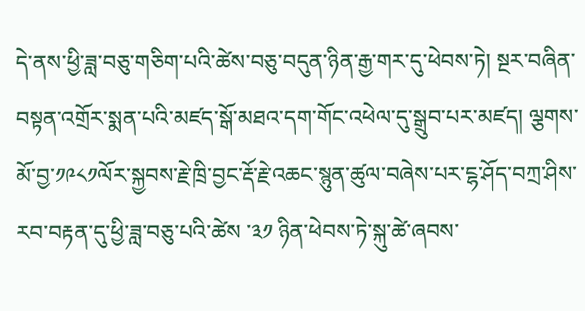དེ་ནས་ཕྱི་ཟླ་བཅུ་གཅིག་པའི་ཚེས་བཅུ་བདུན་ཉིན་རྒྱ་གར་དུ་ཕེབས་ཏེ། སྔར་བཞིན་བསྟན་འགྲོར་སྨན་པའི་མཛད་སྒོ་མཐའ་དག་གོང་འཕེལ་དུ་སྒྲུབ་པར་མཛད། ལྕགས་མོ་བྱ་༡༩༨༡ལོར་སྐྱབས་རྗེ་ཁྲི་བྱང་རྡོ་རྗེ་འཆང་སྙུན་ཚུལ་བཞེས་པར་ངྷ་ཤོད་བཀྲ་ཤིས་རབ་བརྟན་དུ་ཕྱི་ཟླ་བཅུ་པའི་ཚེས ་༣༡ ཉིན་ཕེབས་ཏེ་སྐུ་ཚེ་ཞབས་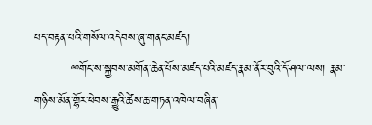པད་བརྟན་པའི་གསོལ་འདེབས་ཞུ་གནང་མཛད།
         ྋགོང་ས་སྐྱབས་མགོན་ཆེན་པོས་མཛད་པའི་མཛད་རྣམ་ནོར་བུའི་དོ་ཤལ་ལས། རྣམ་གཉིས་མོན་གྷོར་ཕེབས་རྒྱུའི་ཚེས་ཆ་གཏན་འཁེལ་བཞིན་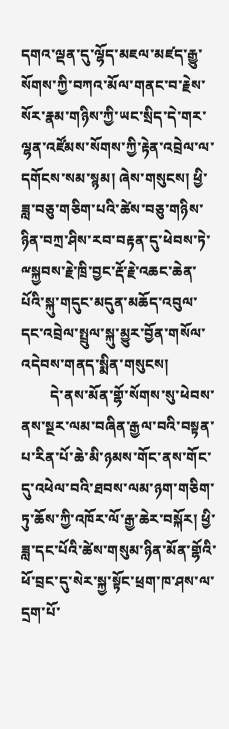དགའ་ལྡན་དུ་ལྷོད་མཇལ་མཛད་རྒྱུ་སོགས་ཀྱི་བཀའ་མོལ་གནང་བ་རྗེས་སོར་རྣམ་གཉིས་ཀྱི་ཡང་སྲིད་དེ་གར་ལྷན་འཛོམས་སོགས་ཀྱི་རྟེན་འབྲེལ་ལ་དགོངས་སམ་སྙམ། ཞེས་གསུངས། ཕྱི་ཟླ་བཅུ་གཅིག་པའི་ཚེས་བཅུ་གཉིས་ཉིན་བཀྲ་ཤིས་རབ་བརྟན་དུ་ཕེབས་ཏེ་ྋསྐྱབས་རྗེ་ཁྲི་བྱང་རྡོ་རྗེ་འཆང་ཆེན་པོའི་སྐུ་གདུང་མདུན་མཆོད་འབུལ་དང་འབྲེལ་སྤྲུལ་སྐུ་མྱུར་བྱོན་གསོལ་འདེབས་གནད་སྨིན་གསུངས།
        དེ་ནས་མོན་གྷོ་སོགས་སུ་ཕེབས་ནས་སྔར་ལམ་བཞིན་རྒྱལ་བའི་བསྟན་པ་རིན་པོ་ཆེ་མི་ཉམས་གོང་ནས་གོང་དུ་འཕེལ་བའི་ཐབས་ལམ་ཉག་གཅིག་ཏུ་ཆོས་ཀྱི་འཁོར་ལོ་རྒྱ་ཆེར་བསྐོར། ཕྱི་ཟླ་དང་པོའི་ཚེས་གསུམ་ཉིན་མོན་གྷོའི་ཕོ་བྲང་དུ་སེར་སྐྱ་སྟོང་ཕྲག་ཁ་ཤས་ལ་དྲག་པོ་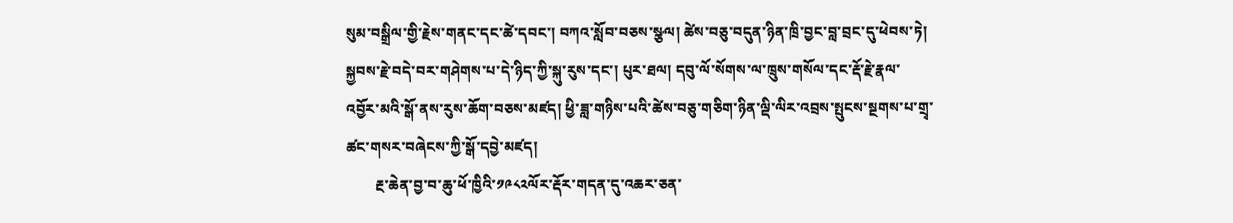སུམ་བསྒྲིལ་གྱི་རྗེས་གནང་དང་ཚེ་དབང་། བཀའ་སློབ་བཅས་སྩལ། ཚེས་བཅུ་བདུན་ཉིན་ཁྲི་བྱང་བླ་བྲང་དུ་ཕེབས་ཏེ། སྐྱབས་རྗེ་བདེ་བར་གཤེགས་པ་དེ་ཉིད་ཀྱི་སྐུ་རུས་དང་། པུར་ཐལ། དབུ་ལོ་སོགས་ལ་ཁྲུས་གསོལ་དང་རྡོ་རྗེ་རྣལ་འབྱོར་མའི་སྒོ་ནས་རུས་ཆོག་བཅས་མཛད། ཕྱི་ཟླ་གཉིས་པའི་ཚེས་བཅུ་གཅིག་ཉིན་ལྡི་ལིར་འབྲས་སྤུངས་སྔགས་པ་གྲྭ་ཚང་གསར་བཞེངས་ཀྱི་སྒོ་དབྱེ་མཛད།
        རྔ་ཆེན་བྱ་བ་ཆུ་ཕོ་ཁྱིའི་༡༩༨༢ལོར་རྡོར་གདན་དུ་འཆར་ཅན་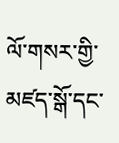ལོ་གསར་གྱི་མཛད་སྒོ་དང་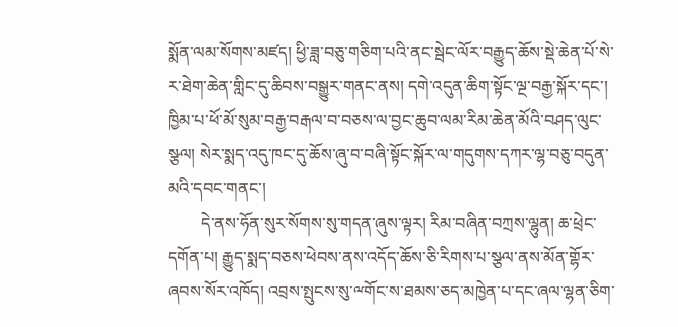སྨོན་ལམ་སོགས་མཛད། ཕྱི་ཟླ་བཅུ་གཅིག་པའི་ནང་སྦེང་ལོར་བརྒྱུད་ཆོས་སྡེ་ཆེན་པོ་སེ་ར་ཐེག་ཆེན་གླིང་དུ་ཆིབས་བསྒྱུར་གནང་ནས། དགེ་འདུན་ཆིག་སྟོང་ལྔ་བརྒྱ་སྐོར་དང་། ཁྱིམ་པ་ཕོ་མོ་སུམ་བརྒྱ་བརྒལ་བ་བཅས་ལ་བྱང་ཆུབ་ལམ་རིམ་ཆེན་མོའི་བཤད་ལུང་སྩལ། སེར་སྨད་འདུ་ཁང་དུ་ཆོས་ཞུ་བ་བཞི་སྟོང་སྐོར་ལ་གདུགས་དཀར་ལྷ་བཅུ་བདུན་མའི་དབང་གནང་།
        དེ་ནས་ཧོན་སུར་སོགས་སུ་གདན་ཞུས་ལྟར། རིམ་བཞིན་བཀྲས་ལྷུན། ཆ་ཕྲེང་དགོན་པ། རྒྱུད་སྨད་བཅས་ཕེབས་ནས་འདོད་ཆོས་ཅི་རིགས་པ་སྩལ་ནས་མོན་གྷོར་ཞབས་སོར་འཁོད། འབྲས་སྤུངས་སུ་ྋགོང་ས་ཐམས་ཅད་མཁྱེན་པ་དང་ཞལ་ལྷན་ཅིག་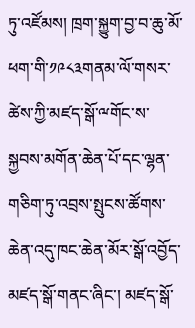ཏུ་འཛོམས། ཁྲག་སྐྱུག་བྱ་བ་ཆུ་མོ་ཕག་གི་༡༩༨༣གནམ་ལོ་གསར་ཚེས་ཀྱི་མཛད་སྒོ་ྋགོང་ས་སྐྱབས་མགོན་ཆེན་པོ་དང་ལྷན་གཅིག་ཏུ་འབྲས་སྤུངས་ཚོགས་ཆེན་འདུ་ཁང་ཆེན་མོར་སྒོ་འབྱོད་མཛད་སྒོ་གནང་ཞིང་། མཛད་སྒོ་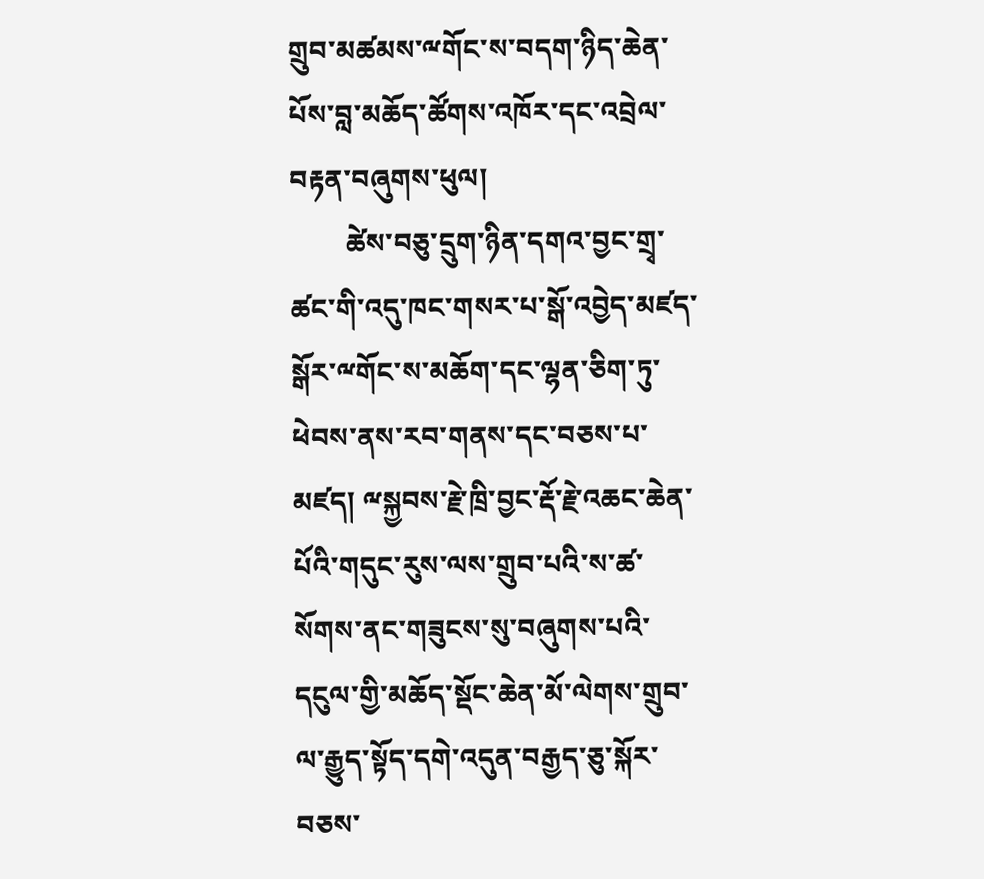གྲུབ་མཚམས་ྋགོང་ས་བདག་ཉིད་ཆེན་པོས་བླ་མཆོད་ཚོགས་འཁོར་དང་འབྲེལ་བརྟན་བཞུགས་ཕུལ།
        ཚེས་བཅུ་དྲུག་ཉིན་དགའ་བྱང་གྲྭ་ཚང་གི་འདུ་ཁང་གསར་པ་སྒོ་འབྱེད་མཛད་སྒོར་ྋགོང་ས་མཆོག་དང་ལྷན་ཅིག་ཏུ་ཕེབས་ནས་རབ་གནས་དང་བཅས་པ་མཛད། ྋསྐྱབས་རྗེ་ཁྲི་བྱང་རྡོ་རྗེ་འཆང་ཆེན་པོའི་གདུང་རུས་ལས་གྲུབ་པའི་ས་ཚ་སོགས་ནང་གཟུངས་སུ་བཞུགས་པའི་དངུལ་གྱི་མཆོད་སྡོང་ཆེན་མོ་ལེགས་གྲུབ་ལ་རྒྱུད་སྟོད་དགེ་འདུན་བརྒྱད་ཅུ་སྐོར་བཅས་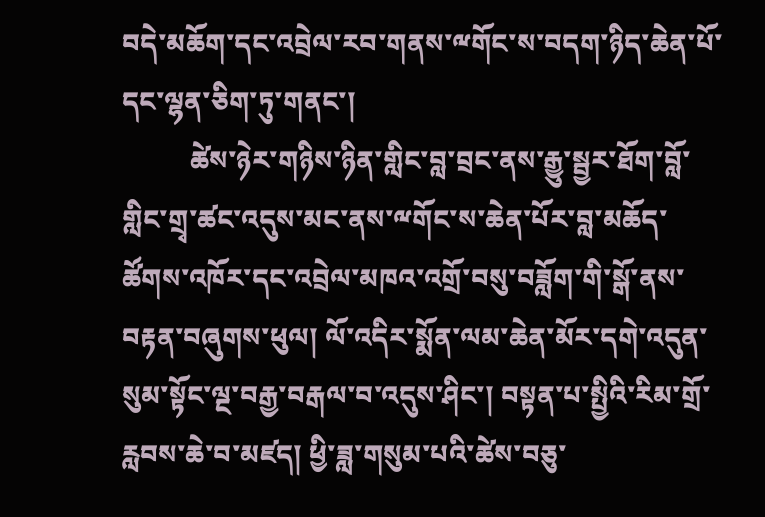བདེ་མཆོག་དང་འབྲེལ་རབ་གནས་ྋགོང་ས་བདག་ཉིད་ཆེན་པོ་དང་ལྷན་ཅིག་ཏུ་གནང་།
          ཚེས་ཉེར་གཉིས་ཉིན་གླིང་བླ་བྲང་ནས་རྒྱུ་སྦྱར་ཐོག་བློ་གླིང་གྲྭ་ཚང་འདུས་མང་ནས་ྋགོང་ས་ཆེན་པོར་བླ་མཆོད་ཚོགས་འཁོར་དང་འབྲེལ་མཁའ་འགྲོ་བསུ་བཟློག་གི་སྒོ་ནས་བརྟན་བཞུགས་ཕུལ། ལོ་འདིར་སྨོན་ལམ་ཆེན་མོར་དགེ་འདུན་སུམ་སྟོང་ལྔ་བརྒྱ་བརྒལ་བ་འདུས་ཤིང་། བསྟན་པ་སྤྱིའི་རིམ་གྲོ་རླབས་ཆེ་བ་མཛད། ཕྱི་ཟླ་གསུམ་པའི་ཚེས་བཅུ་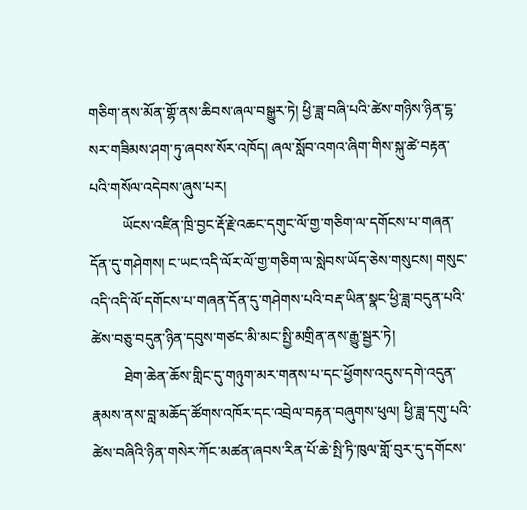གཅིག་ནས་མོན་གྷོ་ནས་ཆིབས་ཞལ་བསྒྱུར་ཏེ། ཕྱི་ཟླ་བཞི་པའི་ཚེས་གཉིས་ཉིན་ངྷ་སར་གཟིམས་ཤག་ཏུ་ཞབས་སོར་འཁོད། ཞལ་སློབ་འགའ་ཞིག་གིས་སྐུ་ཚེ་བརྟན་པའི་གསོལ་འདེབས་ཞུས་པར།
         ཡོངས་འཛིན་ཁྲི་བྱང་རྡོ་རྗེ་འཆང་དགུང་ལོ་གྱ་གཅིག་ལ་དགོངས་པ་གཞན་དོན་དུ་གཤེགས། ང་ཡང་འདི་ལོར་ལོ་གྱ་གཅིག་ལ་སླེབས་ཡོད་ཅེས་གསུངས། གསུང་འདི་འདི་ལོ་དགོངས་པ་གཞན་དོན་དུ་གཤེགས་པའི་བརྡ་ཡིན་སྣང་ཕྱི་ཟླ་བདུན་པའི་ཚེས་བཅུ་བདུན་ཉིན་དབུས་གཙང་མི་མང་སྤྱི་མགྲིན་ནས་རྒྱུ་སྦྱར་ཏེ།
         ཐེག་ཆེན་ཆོས་གླིང་དུ་གཉུག་མར་གནས་པ་དང་ཕྱོགས་འདུས་དགེ་འདུན་རྣམས་ནས་བླ་མཆོད་ཚོགས་འཁོར་དང་འབྲེལ་བརྟན་བཞུགས་ཕུལ། ཕྱི་ཟླ་དགུ་པའི་ཚེས་བཞིའི་ཉིན་གསེར་ཀོང་མཚན་ཞབས་རིན་པོ་ཆེ་སྤི་ཏི་ཁུལ་གློ་བུར་དུ་དགོངས་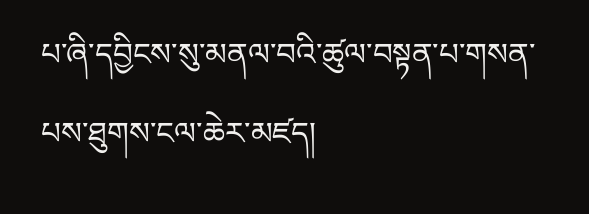པ་ཞི་དབྱིངས་སུ་མནལ་བའི་ཚུལ་བསྟན་པ་གསན་པས་ཐུགས་ངལ་ཆེར་མཛད།